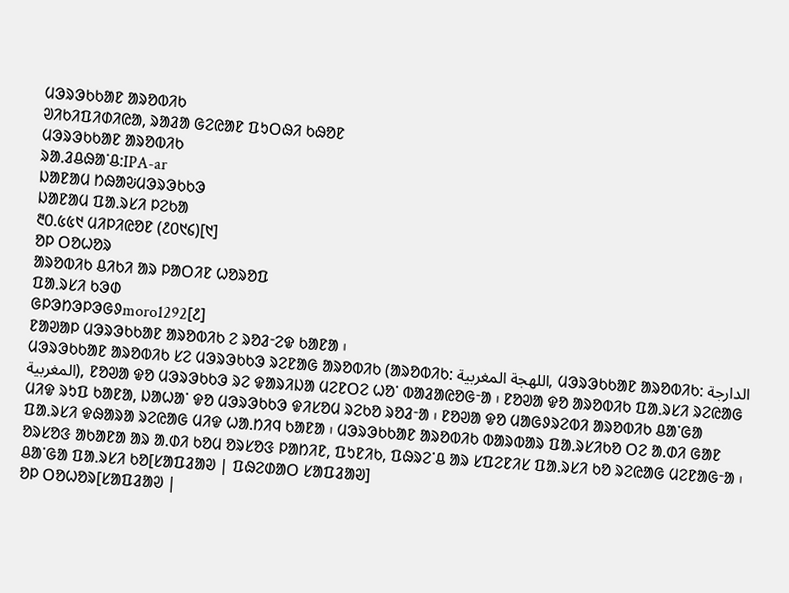ᱢᱳᱨᱳᱠᱠᱟᱱ ᱟᱨᱚᱵᱤᱠ
ᱣᱤᱠᱤᱯᱤᱰᱤᱭᱟ, ᱨᱟᱲᱟ ᱜᱮᱭᱟᱱ ᱯᱩᱛᱷᱤ ᱠᱷᱚᱱ
ᱢᱳᱨᱳᱠᱠᱟᱱ ᱟᱨᱚᱵᱤᱠ
ᱨᱟᱹᱲᱪᱷᱟᱸᱪ:IPA-ar
ᱡᱟᱱᱟᱢ ᱴᱷᱟᱶᱢᱳᱨᱳᱠᱠᱳ
ᱡᱟᱱᱟᱢ ᱯᱟᱹᱨᱥᱤ ᱞᱮᱠᱟ
᱓᱐.᱕᱕᱑ ᱢᱤᱞᱤᱭᱚᱱ (᱒᱐᱑᱔)[᱑]
ᱚᱞ ᱛᱚᱦᱚᱨ
ᱟᱨᱚᱵᱤᱠ ᱪᱤᱠᱤ ᱟᱨ ᱞᱟᱛᱤᱱ ᱦᱚᱨᱚᱯ
ᱯᱟᱹᱨᱥᱤ ᱠᱳᱰ
ᱜᱞᱳᱴᱳᱞᱳᱜᱽmoro1292[᱒]
ᱱᱟᱣᱟᱞ ᱢᱳᱨᱳᱠᱠᱟᱱ ᱟᱨᱚᱵᱤᱠ ᱮ ᱨᱚᱲᱼᱮᱫ ᱠᱟᱱᱟ ᱾
ᱢᱳᱨᱳᱠᱠᱟᱱ ᱟᱨᱚᱵᱤᱠ ᱥᱮ ᱢᱳᱨᱳᱠᱠᱳ ᱨᱮᱱᱟᱜ ᱟᱨᱚᱵᱤᱠ (ᱟᱨᱚᱵᱤᱠ: اللهجة المغربية, ᱢᱳᱨᱳᱠᱠᱟᱱ ᱟᱨᱚᱵᱤᱠ: الدارجة المغربية), ᱱᱚᱣᱟ ᱫᱚ ᱢᱳᱨᱳᱠᱠᱳ ᱨᱮ ᱫᱟᱨᱤᱡᱟ ᱢᱮᱱᱛᱮ ᱦᱚᱸ ᱵᱟᱲᱟᱭᱚᱜᱼᱟ ᱾ ᱱᱚᱣᱟ ᱫᱚ ᱟᱨᱚᱵᱤᱠ ᱯᱟᱹᱨᱥᱤ ᱨᱮᱭᱟᱜ ᱢᱤᱫ ᱨᱩᱯ ᱠᱟᱱᱟ, ᱡᱟᱦᱟᱸ ᱫᱚ ᱢᱳᱨᱳᱠᱠᱳ ᱫᱤᱥᱚᱢ ᱨᱮᱠᱚ ᱨᱚᱲᱼᱟ ᱾ ᱱᱚᱣᱟ ᱫᱚ ᱢᱟᱜᱽᱨᱮᱵᱤ ᱟᱨᱚᱵᱤᱠ ᱪᱟᱸᱜᱟ ᱯᱟᱹᱨᱥᱤ ᱫᱷᱟᱨᱟ ᱨᱮᱭᱟᱜ ᱢᱤᱫ ᱦᱟᱹᱴᱤᱧ ᱠᱟᱱᱟ ᱾ ᱢᱳᱨᱳᱠᱠᱟᱱ ᱟᱨᱚᱵᱤᱠ ᱵᱟᱨᱵᱟᱨ ᱯᱟᱹᱨᱥᱤᱠᱚ ᱛᱮ ᱟᱹᱰᱤ ᱜᱟᱱ ᱚᱨᱥᱚᱝ ᱟᱠᱟᱱᱟ ᱟᱨ ᱟᱹᱰᱤ ᱠᱚᱢ ᱚᱨᱥᱚᱝ ᱞᱟᱴᱤᱱ, ᱯᱩᱱᱤᱠ, ᱯᱷᱨᱮᱸᱪ ᱟᱨ ᱥᱯᱮᱱᱤᱥ ᱯᱟᱹᱨᱥᱤ ᱠᱚ ᱨᱮᱭᱟᱜ ᱢᱮᱱᱟᱜᱼᱟ ᱾
ᱪᱟᱸᱜᱟ ᱯᱟᱹᱨᱥᱤ ᱠᱚ[ᱥᱟᱯᱲᱟᱣ | ᱯᱷᱮᱰᱟᱛ ᱥᱟᱯᱲᱟᱣ]
ᱚᱞ ᱛᱚᱦᱚᱨ[ᱥᱟᱯᱲᱟᱣ |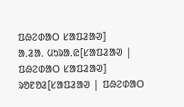ᱯᱷᱮᱰᱟᱛ ᱥᱟᱯᱲᱟᱣ]
ᱟᱹᱲᱟᱹ ᱢᱩᱨᱟᱹᱭ[ᱥᱟᱯᱲᱟᱣ | ᱯᱷᱮᱰᱟᱛ ᱥᱟᱯᱲᱟᱣ]
ᱨᱚᱱᱚᱲ[ᱥᱟᱯᱲᱟᱣ | ᱯᱷᱮᱰᱟᱛ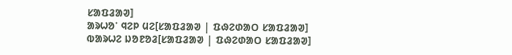ᱥᱟᱯᱲᱟᱣ]
ᱟᱨᱦᱚᱸ ᱧᱮᱞ ᱢᱮ[ᱥᱟᱯᱲᱟᱣ | ᱯᱷᱮᱰᱟᱛ ᱥᱟᱯᱲᱟᱣ]
ᱵᱟᱨᱦᱮ ᱡᱚᱱᱚᱲ[ᱥᱟᱯᱲᱟᱣ | ᱯᱷᱮᱰᱟᱛ ᱥᱟᱯᱲᱟᱣ]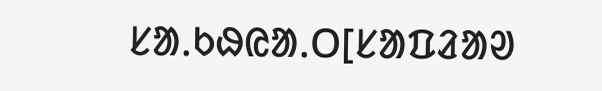ᱥᱟᱹᱠᱷᱭᱟᱹᱛ[ᱥᱟᱯᱲᱟᱣ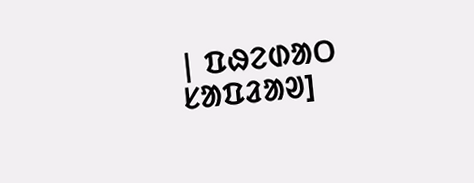| ᱯᱷᱮᱰᱟᱛ ᱥᱟᱯᱲᱟᱣ]